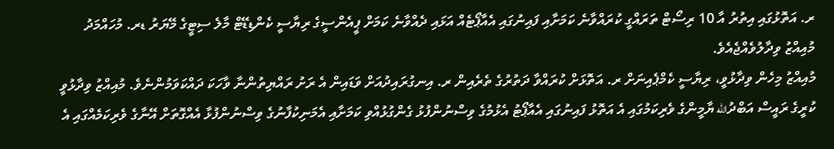ރ. އަތޮޅުގައި އިތުރު އާ 10 ރިސޯޓް ތަރައްގީ ކުރައްވާނެ ކަމަށާއި ފައިނުގައި އެއާޕޯޓެއް އަޅައި ދެއްވާނެ ކަމަށް ޕީއެންސީގެ ރިޔާސީ ކެންޑިޑޭޓް މާލެ ސިޓީގެ މޭޔަރު ޑރ. މުހައްމަދު މުއިއްޒު ވިދާލުވެއްޖެއެވެ.
މުއިއްޒު މިހެން ވިދާޅުވީ، ރިޔާސީ ކެމްޕެއިނަށް ރ. އަތޮޅަށް ކުރައްވާ ދަތުރުގެ ތެރެއިން ރ. އިނގުރައިދުއަށް ވަޑައިން އެ ރަށު ރައްޔިތުންނާ ވާހަކަ ދައްކަވަމުންނެވެ. މުއިއްޒު ވިދާޅުވީ ކުރީގެ ރައީސް އަބްދުالله ޔާމީންގެ ވެރިކަމުގައި އެ އަތޮޅު ފައިނުގައި އެއާޕޯޓު އެޅުމުގެ ވިސްނުންފުޅު ގެންގުޅުއްވި ކަމަށާއި އެމަނިކުފާނުގެ ވިސްނުންފުޅާ އެއްގޮތަށް އޭނާގެ ވެރިކަމެއްގައި އެ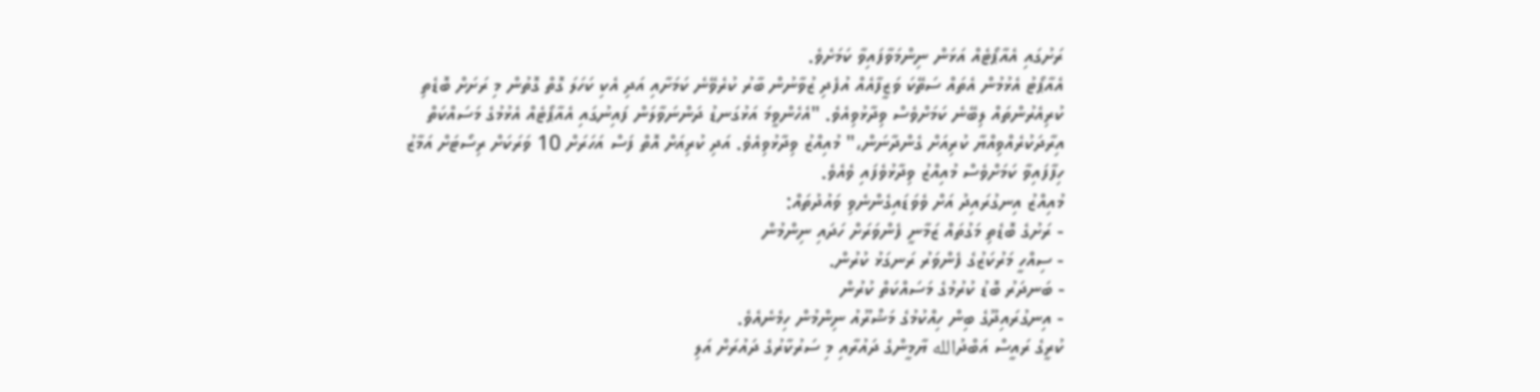ރަށުގައި އެއާޕޯޓެއް އަޅަން ނިންމަވާފައިވާ ކަމަށެވެ.
އެއާޕޯޓު އެޅުމުން އެތައް ސަތޭކަ ވަޒީފާއެއް އުފެދި ޒުވާނުން ބާރު ކުރެވޭނެ ކަމަށާއި އަދި އެކި ކަހަލަ ގޮތް ގޮތުން މި ރަށަށް ބޮޑެތި ކުރިއެރުންތައް ލިބޭނެ ކަމަށްވެސް ވިދާޅުވިއެވެ. "އެހެންވީމަ އަޅުގަނޑު ދަންނަވާލަން ފައިނުގައި އެއާޕޯޓެއް އެޅުމުގެ މަސައްކަތް އިރާދަކުރެއްވިއްޔާ ކުރިއަށް ގެންދާނަން،" މުއިއްޒު ވިދާޅުވިއެވެ. އަދި ކުރިއަށް އޮތް ފަސް އަހަރަށް 10 ވަރަކަށް ރިސޯޓަށް އަމާޒު ހިފާފައިވާ ކަމަށްވެސް މުއިއްޒު ވިދާޅުވެފައި ވެއެވެ.
މުއިއްޒު އިނގުރައިދު އަށް ވެވަޑައިގެންނެވި ވައުދުތައް:
- ރަށުގެ ބޮޑެތި މަގުތައް ޒަމާނީ ފެންވަރަށް ހަދައި ނިންމުން
- ސިއްހީ މަރުކަޒުގެ ފެންވަރު ރަނގަޅު ކުރުން.
- ބަނދަރު ބޮޑު ކުރުމުގެ މަސައްކަތް ކުރުން
- އިނގުރައިދޫގެ ބިން ހިއްކުމުގެ މަޝްރޫއު ނިންމުން ހިމެނެއެވެ.
ކުރީގެ ރައީސް އަބްދުالله ޔާމީންގެ ދައުރާއި މި ސަރުކާރުގެ ދައުރަށް އަލި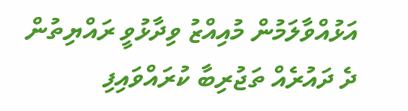އަޅުއްވާލަމުން މުއިއްޒު ވިދާޅުވީ ރައްޔިތުން ދެ ދައުރެއް ތަޖުރިބާ ކުރައްވައިފި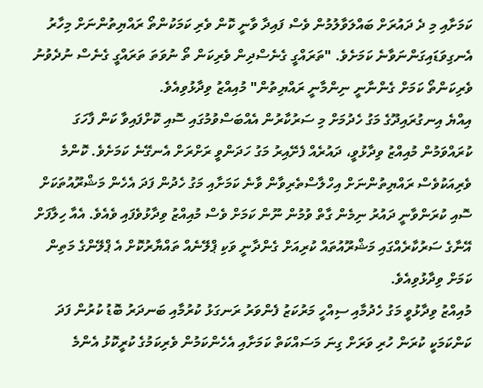ކަމަށާއި މި ދެ ދައުރަށް ބައްލަވާލުމުން ވެސް ފައިދާ ވާނީ ކޮން ވެރި ކަމަކުންތޯ ރައްޔިތުންނަށް މިހާރު އެނގިވަޑައިގަންނަވާނެ ކަމަށެވެ. "ތަރައްގީ ގެނެސްދިން ވެރިކަން ތޯ ނުވަތަ ތަރައްގީ ގެނެސް ނުދެވުނު ވެރިކަންތޯ ކަމަށް ގެންނާނީ ނިންމާނީ ރައްޔިތުން" މުއިއްޒު ވިދާޅުވިއެވެ.
އިއްޔެ އިނގުރައިދޫގެ މަގު ހެދުމަށް މި ސަރުކާރުން އެއްބަސްވުމުގައި ސޮއި ކޮށްފައިވާ ކަން ފާހަގަ ކުރައްވަމުން މުއިއްޒު ވިދާޅުވީ، ދައުރެއް ފެށޭއިރު މަގު ހަދަންވީ ރަށްރަށް އެނގޭނެ ކަމަށެވެ. ކޮންމެ ވެރިއަކުވެސް ރައްޔިތުންނަށް އިހްލާސްތެރިވާން ވާނެ ކަމަށާއި މަގު ހެދުން ފަދަ އެހެން މަޝްރޫއުތަކަށް ސޮއި ކުރަންވާނީ ދައުރު ނިމެން ގާތް ވުމުން ނޫން ކަމަށް ވެސް މުއިއްޒު ވިދާޅުވެފައި ވެއެވެ. އެއާ ހިލާފަށް އޭނާގެ ސަރުކާރެއްގައި މަޝްރޫއުތައް ކުރިއަށް ގެންދާނީ ވަކި ޕްލޭނެއް ތައްޔާރުކޮށް އެ ޕްލޭންގެ މަތިން ކަމަށް ވިދާޅުވިއެވެ.
މުއިއްޒު ވިދާޅުވީ މަގު ހެދުމާއި ސިއްހީ މަރުކަޒު ފެންވަރު ރަނގަޅު ކުރުމާއި ބަނދަރު ބޮޑު ކުރުން ފަދަ ކަންކަމަކީ ކުރަން ހުރި ވަރަށް ގިނަ މަސައްކަތް ކަމަށާއި އެހެންކަމުން ވެރިކަމުގެ ކުރީކޮޅު އެންމެ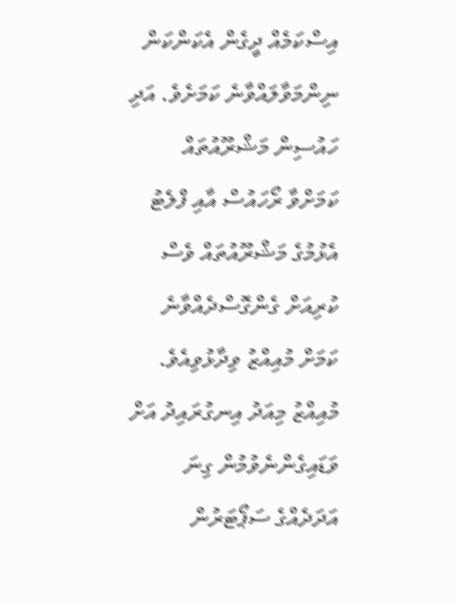އިސްކަމެއް ދީގެން އެކަންކަން ނިންމަވާލައްވާނެ ކަމަށެވެ. އަދި ހައުސިން މަޝްރޫއުތައް ކަމަށްވާ ރޯހައުސް އާއި ފްލެޓު އެޅުމުގެ މަޝްރޫއުތައް ވެސް ކުރިއަށް ގެންގޮސްދެއްވާނެ ކަމަށް މުއިއްޒު ވިދާޅުވިއެވެ.
މުއިއްޒު މިއަދު އިނގުރައިދު އަށް ވަޑައިގެންނެވުމުން ގިނަ އަދަދެއްގެ ސަޕޯޓަރުން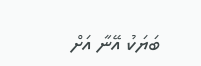ބަޔަކު އޭނާ އަށް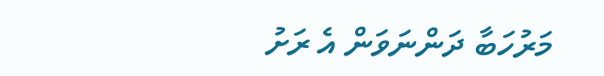މަރުހަބާ ދަންނަވަން އެ ރަށު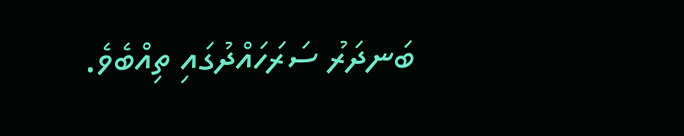ބަނދަރު ސަރަހައްދުގައި ތިއްބެވެ.